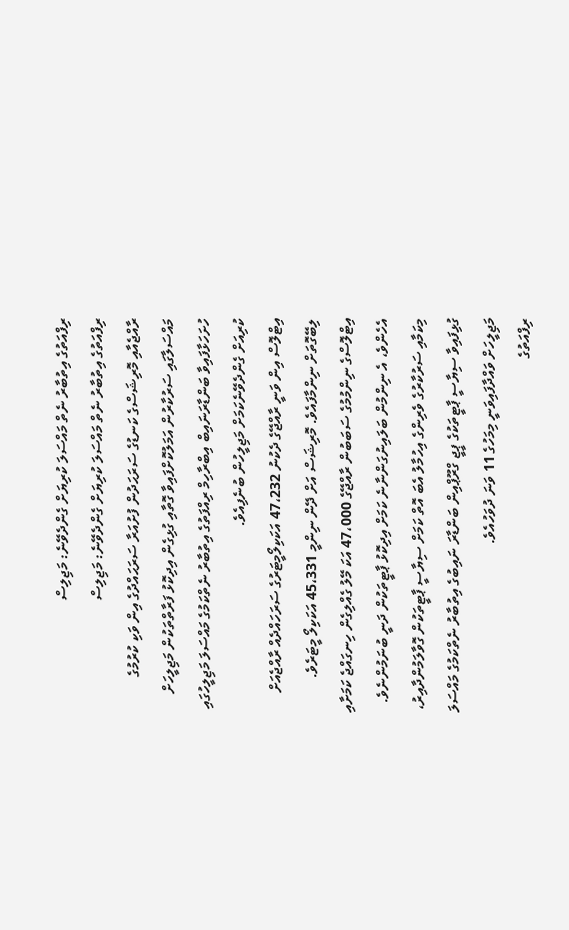ރިފްއަތުގެ އިތުބާރު ނެތް މައްސަލަ ކުރިޔަށް ގެންދެވޭނެ: މަޖިލިސް
ރިފްއަތުގެ އިތުބާރު ނެތް މައްސަލަ ކުރިޔަށް ގެންދެވޭނެ: މަޖިލިސް
ރާއްޖެއާއި މޮރިޝަސްގެ ކަނޑުގެ ސަރަޙަދުން ފުށުއަރާ ސަރަޙައްދުގެ އިން ވަކި ކުރުމުގެ މައްސަލާގައި ސަރުކާރުން އަމަލުކޮށްފައިވާ ގޮތާއި ގުޅިގެން އިދިކޮޅު ފަރާތްތަކުން މަޖިލީހަށް ހުށަހަޅާފައިވާ ބަންޑާރަނައިބް އިބްރާހިމް ރިއްފަތުގެ އިތުބާރު ނެތްކަމުގެ މައްސަލަ މަޖިލީހުގައި ކުރިއަށް ގެންދެވޭނެކަމަށް މަޖިލީހުން ބުނެފިއެވެ.
އިޓްލޮސް އިން ވަނީ ރާއްޖޭގެ ދެކުނު 47،232 އަކަކިލޯމީޓަރުގެ ސަރަހައްދެއް ރާއްޖެއަށް ލިބޭގޮތަށް ނިންމާފައެވެ. މޮރިޝަސް އަށް ދޭން ނިންމީ 45،331 އަކަކިލޯ މީޓަރެވެ. އިޓްލޮސްގެ ނިންމުމުގެ ސަބަބުން ރާއްޖޭގެ 47،000 އަކަ މޭލު ގެއްލިގެން ހިނގައްޖެ ކަމަށާއި އެހެންވެ، އެ ނިންމުން ބަލައިނުގަންނާނެ ކަމަށް އިދިކޮޅު ޕާޓީތަކުން ދަނީ ބުނަމުންނެވެ.
މިކަމާއި ސަރުކާރުގެ ވެރިންގެ އިހުމާލު އެބަ އޮތް ކަމަށް ސިޔާސީ ޕާޓީތަކުން ގޮވާލަމުންދާއިރު، ގުޅިފައިވާ ސިޔާސީ ޕާޓީތަކުގެ ޕީޖީ ގްރޫޕްއިން ބަންޑާރަ ނައިބުގެ އިތުބާރު ނެތްކަމުގެ މައްސަލަ މަޖިލީހަށް ވައްދާފައިވަނީ މިމަހުގެ 11 ވަނަ ދުވަހުއެވެ.
ރިފްއަތުގެ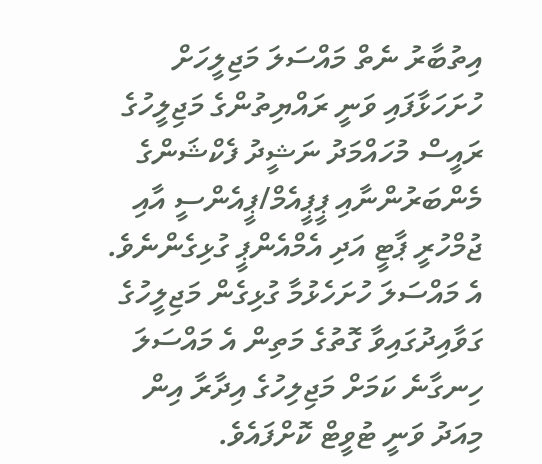އިތުބާރު ނެތް މައްސަލަ މަޖިލީހަށް ހުށަހަޅާފައި ވަނީ ރައްޔިތުންގެ މަޖިލީހުގެ ރައީސް މުހައްމަދު ނަޝީދު ފެކްޝަންގެ މެންބަރުންނާއި ޕީޕީއެމް/ޕީއެންސީ އާއި ޖުމްހުރީ ޕާޓީ އަދި އެމްއެންޕީ ގުޅިގެންނެވެ. އެ މައްސަލަ ހުށަހެޅުމާ ގުޅިގެން މަޖިލީހުގެ ގަވާއިދުގައިވާ ގޮތުގެ މަތިން އެ މައްސަލަ ހިނގާނެ ކަމަށް މަޖިލިހުގެ އިދާރާ އިން މިއަދު ވަނީ ޓުވީޓް ކޮށްފައެވެ.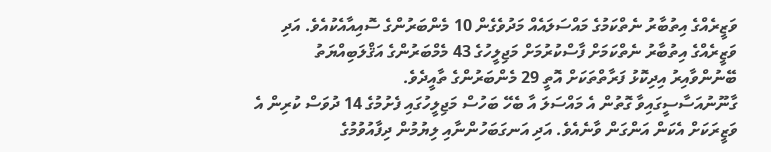ވަޒީރެއްގެ އިތުބާރު ނެތްކަމުގެ މައްސަލައެއް މަދުވެގެން 10 މެންބަރުންގެ ސޮއިއާއެކުއެވެ. އަދި ވަޒީރެއްގެ އިތުބާރު ނެތްކަމަށް ފާސްކުރުމަށް މަޖިލީހުގެ 43 މެމްބަރުންގެ އަޤްލަބިއްޔަތު ބޭނުންވާއިރު އިދިކޮޅު ފަރާތްތަކަށް އޮތީ 29 މެންބަރުންގެ ތާއީދެވެ.
ގާނޫނުއަސާސީގައިވާ ގޮތުން އެ މައްސަލަ އާ ބެހޭ ބަހުސް މަޖިލީހުގައި ފެށުމުގެ 14 ދުވަސް ކުރިން އެ ވަޒީރަކަށް އެކަން އަންގަން ވާނެއެވެ. އަދި އަނގަބަހުންނާއި ލިޔުމުން ދިފާއުވުމުގެ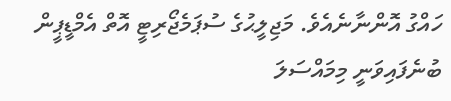ހައްގު އޮންނާނެއެވެ. މަޖިލީޙުގެ ސުޕަމެޖޯރިޓީ އޮތް އެމްޑީޕީން ބުނެފައިވަނީ މިމައްސަލަ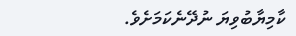ކާމިޔާބުވިޔަ ނުދޭނެކަމަށެވެ.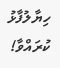ހިޔާލުފާޅު ކުރައްވާ!